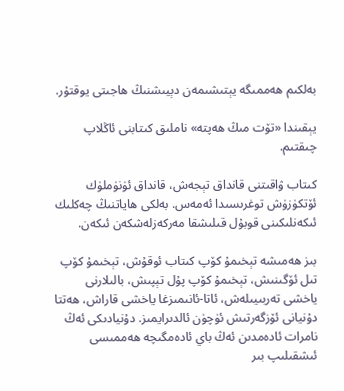بەلكىم ھەممىگە يېتىشىمەن دېيىشنىڭ ھاجىتى يوقتۇر.

يېقىندا «تۆت مىڭ ھەپتە» ناملىق كىتابنى ئاڭلاپ چىقتىم.

كىتاب ۋاقىتنى قانداق تېجەش، قانداق ئۈنۈملۈك ئۆتكۈزۈش توغرىسىدا ئەمەس. بەلكى ھاياتنىڭ چەكلىك ئىكەنلىكىنى قوبۇل قىلىشقا مەركەزلەشكەن ئىكەن.

بىز ھەمىشە تېخىمۇ كۆپ كىتاب ئوقۇش، تېخىمۇ كۆپ تىل ئۆگىنىش، تېخىمۇ كۆپ پۇل تېپىش، بالىلارنى ياخشى تەربىيىلەش، ئاتا-ئانىمىزغا ياخشى قاراش، ھەتتا دۇنيانى ئۆزگەرتىش ئۈچۈن ئالدىرايمىز. دۇنيادىكى ئەڭ نامرات ئادەمدىن ئەڭ باي ئادەمگىچە ھەممىسى ئىشقىلىپ بىر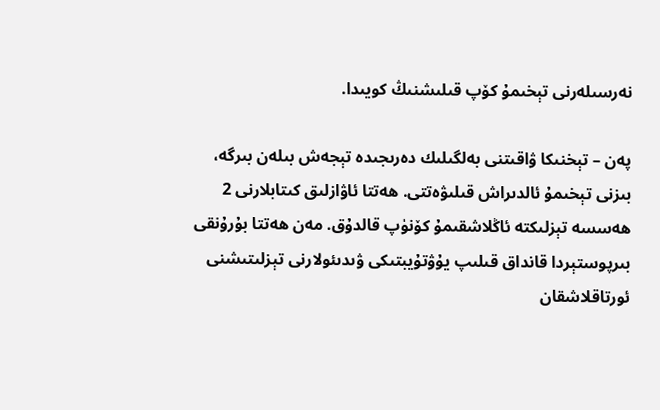نەرسىلەرنى تېخىمۇ كۆپ قىلىشنىڭ كويىدا.

پەن – تېخنىكا ۋاقىتنى بەلگىلىك دەرىجىدە تېجەش بىلەن بىرگە، بىزنى تېخىمۇ ئالدىراش قىلىۋەتتى. ھەتتا ئاۋازلىق كىتابلارنى 2 ھەسسە تېزلىكتە ئاڭلاشقىمۇ كۆنۈپ قالدۇق. مەن ھەتتا بۇرۇنقى بىرپوستېردا قانداق قىلىپ يۇۋتۇيبتىكى ۋىدىئولارنى تېزلىتىشنى ئورتاقلاشقان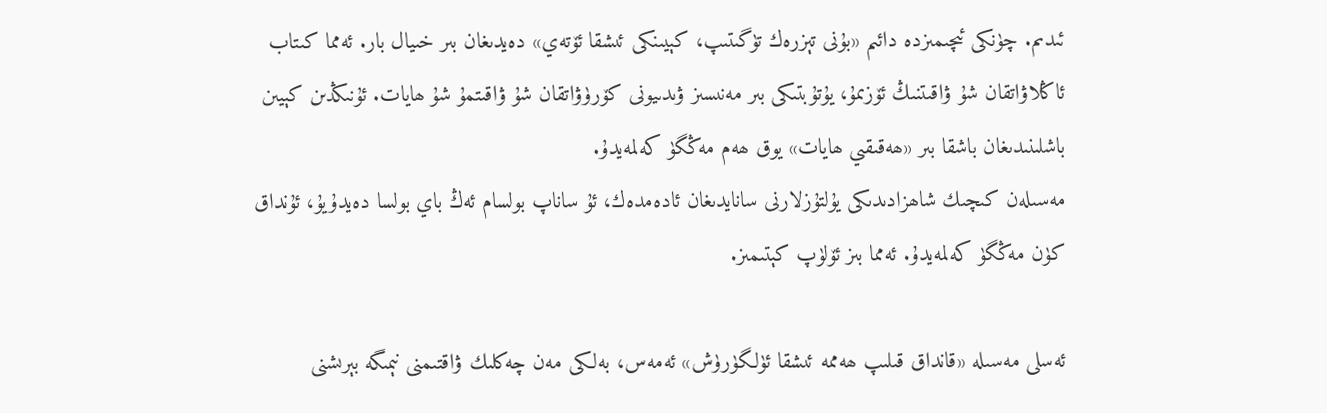ئىدىم. چۈنكى ئىچىمىزدە دائىم «بۇنى تېزرەك تۈگىتىپ، كېيىنكى ئىشقا ئۆتەي» دەيدىغان بىر خىيال بار. ئەمما كىتاب ئاڭلاۋاتقان شۇ ۋاقىتنىڭ ئۆزىمۇ، يۇتۇبتىكى بىر مەنىسىز ۋىدىيونى كۆرۈۋاتقان شۇ ۋاقىتمۇ شۇ ھايات. ئۇنىڭدىن كېيىن باشلىنىدىغان باشقا بىر «ھەقىقىي ھايات» يوق ھەم مەڭگۈ كەلمەيدۇ.
مەسىلەن كىچىك شاھزادىدىكى يۇلتۇزلارنى سانايدىغان ئادەمدەك، ئۇ ساناپ بولسام ئەڭ باي بولسا دەيدۇيۇ، ئۇنداق كۈن مەڭگۈ كەلمەيدۇ. ئەمما بىز ئۆلۈپ كېتىمىز.

ئەسلى مەسىلە «قانداق قىلىپ ھەممە ئىشقا ئۈلگۈرۈش» ئەمەس، بەلكى مەن چەكلىك ۋاقتىمنى نېمىگە بېرىشنى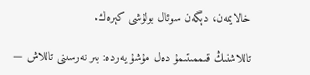خالايمەن، دېگەن سوئال بولۇشى كېرەك.

تاللاشنىڭ قىممىتىمۇ دەل مۇشۇ يەردە: بىر نەرسىنى تاللاش —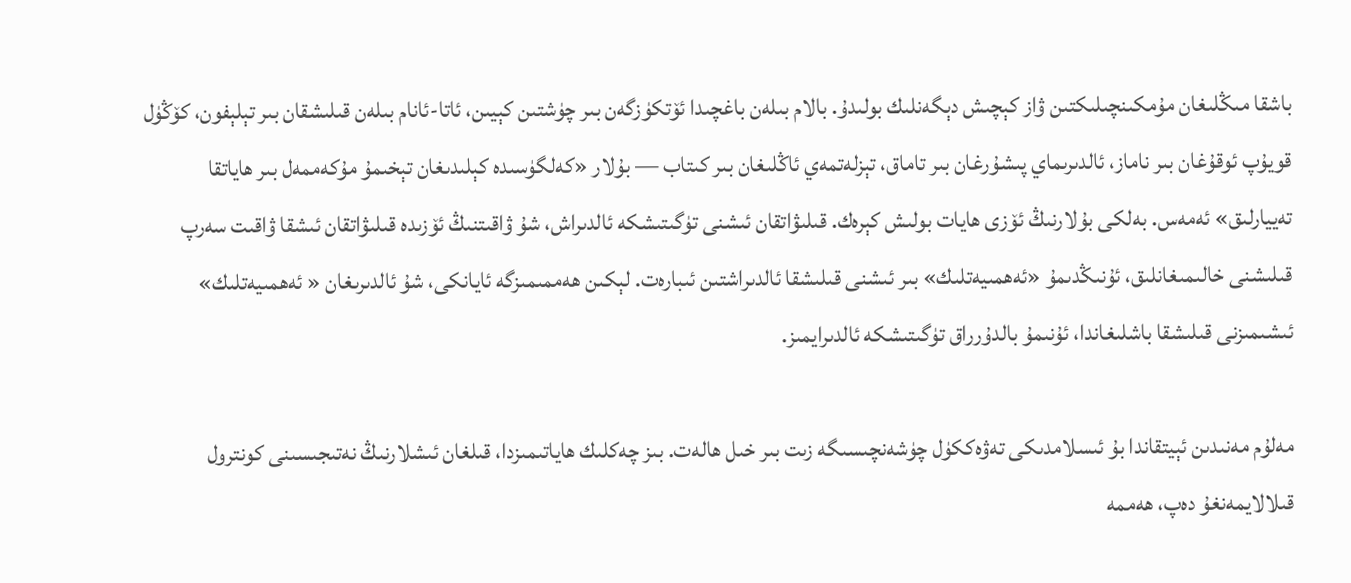باشقا مىڭلىغان مۇمكىنچىلىكتىن ۋاز كېچىش دېگەنلىك بولىدۇ. بالام بىلەن باغچىدا ئۆتكۈزگەن بىر چۈشتىن كېيىن، ئاتا-ئانام بىلەن قىلىشقان بىر تېلېفون، كۆڭۈل قويۇپ ئوقۇغان بىر ناماز، ئالدىرىماي پىشۇرغان بىر تاماق، تېزلەتمەي ئاڭلىغان بىر كىتاب — بۇلار «كەلگۈسىدە كېلىدىغان تېخىمۇ مۇكەممەل بىر ھاياتقا تەييارلىق» ئەمەس. بەلكى بۇلارنىڭ ئۆزى ھايات بولىش كېرەك. قىلىۋاتقان ئىشنى تۈگىتىشكە ئالدىراش، شۇ ۋاقىتنىڭ ئۆزىدە قىلىۋاتقان ئىشقا ۋاقىت سەرپ قىلىشنى خالىمىغانلىق، ئۇنىڭدىمۇ «ئەھمىيەتلىك» بىر ئىشنى قىلىشقا ئالدىراشتىن ئىبارەت. لېكىن ھەممىمىزگە ئايانكى، شۇ ئالدىرىغان « ئەھمىيەتلىك» ئىشىمىزنى قىلىشقا باشلىغاندا، ئۇنىمۇ بالدۇرراق تۈگىتىشكە ئالدىرايمىز.

مەلۇم مەنىدىن ئېيتقاندا بۇ ئىسلامدىكى تەۋەككۈل چۈشەنچىسىگە زىت بىر خىل ھالەت. بىز چەكلىك ھاياتىمىزدا، قىلغان ئىشلارنىڭ نەتىجىسىنى كونترول قىلالايمەنغۇ دەپ، ھەممە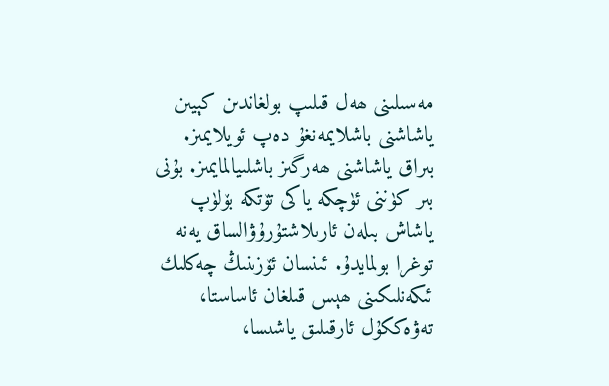مەسىلىنى ھەل قىلىپ بولغاندىن كېيىن ياشاشنى باشلايمەنغۇ دەپ ئويلايمىز. بىراق ياشاشنى ھەرگىز باشلىيالمايمىز. بۇنى بىر كۈننى ئۈچكە ياكى تۆتكە بۆلۈپ ياشاش بىلەن ئارىلاشتۇرۇۋالساق يەنە توغرا بولمايدۇ. ئىنسان ئۆزىنىڭ چەكلىك ئىكەنلىكىنى ھېس قىلغان ئاساستا، تەۋەككۇل ئارقىلىق ياشىسا،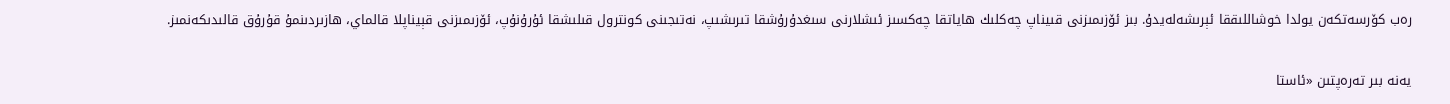رەب كۆرسەتكەن يولدا خوشاللىققا ئېرىشەلەيدۇ. بىز ئۆزىمىزنى قىيناپ چەكلىك ھاياتقا چەكسىز ئىشلارنى سىغدۇرۇشقا تىرىشىپ، نەتىجىنى كونترول قىلىشقا ئۇرۇنۇپ، ئۆزىمىزنى قېيناپلا قالماي، ھازىردىنمۇ قۇرۇق قالىدىكەنمىز.

يەنە بىر تەرەپتىن «ئاستا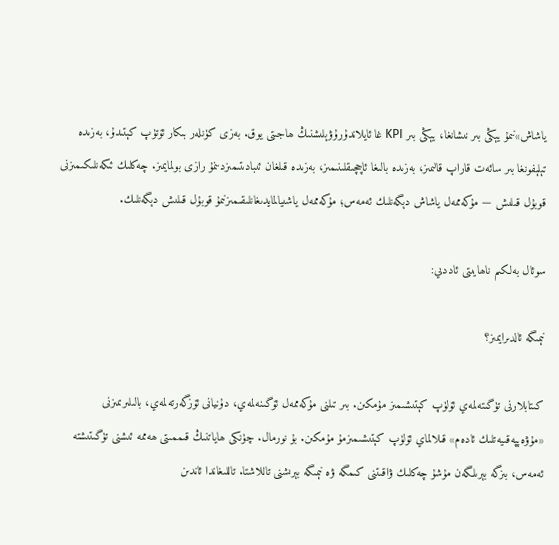ياشاش»نىمۇ يېڭى بىر نىشانغا، يېڭى بىر KPI غا ئايلاندۇرۇۋېلىشنىڭ ھاجىتى يوق. بەزى كۈنلەر بىكار ئۆتۈپ كېتىدۇ، بەزىدە تېلېفونغا بىر سائەت قاراپ قالىمىز، بەزىدە بالىغا ئاچچىقلىنىمىز، بەزىدە قىلغان ئىبادىتىمىزدىنمۇ رازى بولمايمىز. چەكلىك ئىكەنلىكىمىزنى قوبۇل قىلىش — مۇكەممەل ياشاش دېگەنلىك ئەمەس؛ مۇكەممەل ياشىيالمايدىغانلىقىمىزنىمۇ قوبۇل قىلىش دېگەنلىك.

سوئال بەلكىم ناھايىتى ئاددىي:

نېمىگە ئالدىرايمىز؟

كىتابلارنى تۈگىتەلمەي ئۆلۈپ كېتىشىمىز مۇمكىن. بىر تىلنى مۇكەممەل ئۆگىنەلمەي، دۇنيانى ئۆزگەرتەلمەي، بالىلىرىمىزنى «مۇۋەپپەقىيەتلىك ئادەم» قىلالماي ئۆلۈپ كېتىشىمىزمۇ مۇمكىن. بۇ نورمال. چۈنكى ھاياتنىڭ قىممىتى ھەممە ئىشنى تۈگىتىشتە ئەمەس، بىزگە بېرىلگەن مۇشۇ چەكلىك ۋاقىتنى كىمگە ۋە نېمىگە بېرىشنى تاللاشتا. تاللىغاندا ئاندىن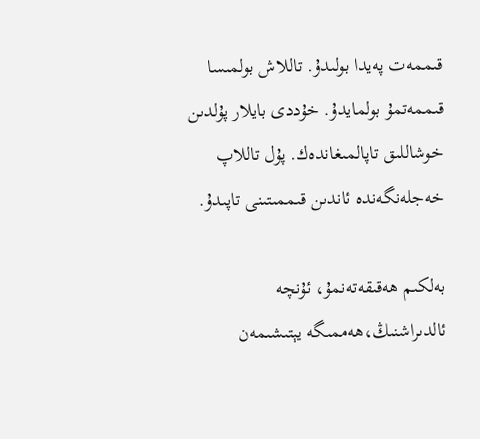قىممەت پەيدا بولىدۇ. تاللاش بولمىسا قىممەتمۇ بولمايدۇ. خۇددى بايلار پۇلدىن خوشاللىق تاپالمىغاندەك. پۇل تاللاپ خەجلەنگەندە ئاندىن قىممىتىنى تاپىدۇ.

بەلكىم ھەقىقەتەنمۇ، ئۇنچە ئالدىراشنىڭ،ھەممىگە يېتىشىمەن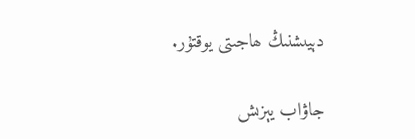دېيىشنىڭ ھاجىتى يوقتۇر.

جاۋاب يېزىش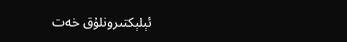ئېلېكتىرونلۇق خەت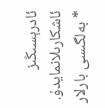ئادرېسىڭىز ئاشكارىلانمايدۇ. * بەلگىسى بارلار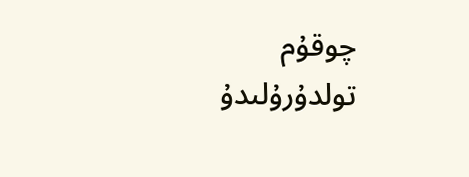چوقۇم تولدۇرۇلىدۇ